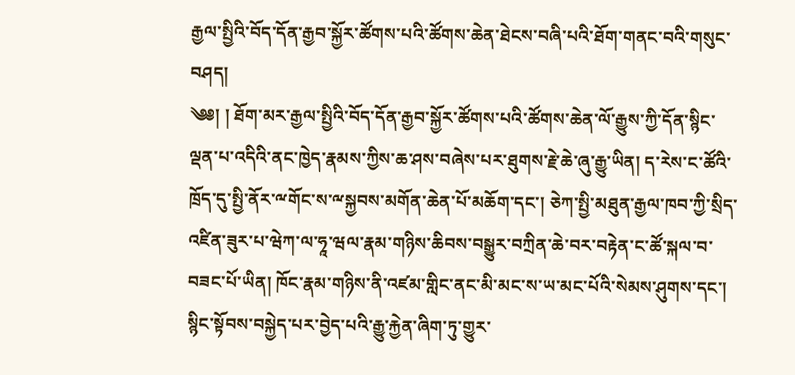རྒྱལ་སྤྱིའི་བོད་དོན་རྒྱབ་སྐྱོར་ཚོགས་པའི་ཚོགས་ཆེན་ཐེངས་བཞི་པའི་ཐོག་གནང་བའི་གསུང་བཤད།
༄༅། ། ཐོག་མར་རྒྱལ་སྤྱིའི་བོད་དོན་རྒྱབ་སྐྱོར་ཚོགས་པའི་ཚོགས་ཆེན་ལོ་རྒྱུས་ཀྱི་དོན་སྙིང་ལྡན་པ་འདིའི་ནང་ཁྱེད་རྣམས་ཀྱིས་ཆ་ཤས་བཞེས་པར་ཐུགས་རྗེ་ཆེ་ཞུ་རྒྱུ་ཡིན། ད་རེས་ང་ཚོའི་ཁྲོད་དུ་སྤྱི་ནོར་ྋགོང་ས་ྋསྐྱབས་མགོན་ཆེན་པོ་མཆོག་དང་། ཅེཀ་སྤྱི་མཐུན་རྒྱལ་ཁབ་ཀྱི་སྲིད་འཛིན་ཟུར་པ་ཝེཀ་ལ་ཧཱ་ཝལ་རྣམ་གཉིས་ཆིབས་བསྒྱུར་བཀྲིན་ཆེ་བར་བརྟེན་ང་ཚོ་སྐལ་བ་བཟང་པོ་ཡིན། ཁོང་རྣམ་གཉིས་ནི་འཛམ་གླིང་ནང་མི་མང་ས་ཡ་མང་པོའི་སེམས་ཤུགས་དང་། སྙིང་སྟོབས་བསྐྱེད་པར་བྱེད་པའི་རྒྱུ་རྐྱེན་ཞིག་ཏུ་གྱུར་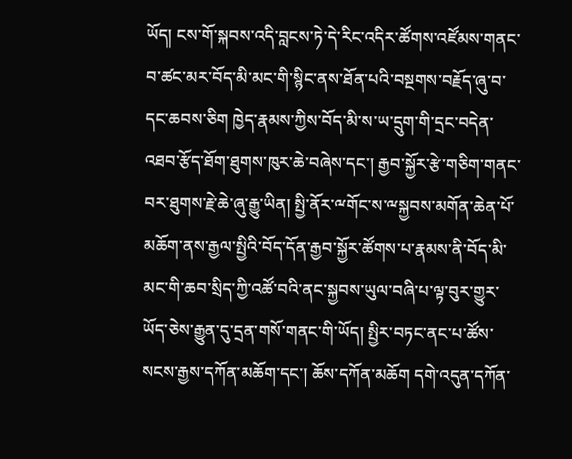ཡོད། ངས་གོ་སྐབས་འདི་བླངས་ཏེ་དེ་རིང་འདིར་ཚོགས་འཛོམས་གནང་བ་ཚང་མར་བོད་མི་མང་གི་སྙིང་ནས་ཐོན་པའི་བསྔགས་བརྗོད་ཞུ་བ་དང་ཆབས་ཅིག ཁྱེད་རྣམས་ཀྱིས་བོད་མི་ས་ཡ་དྲུག་གི་དྲང་བདེན་འཐབ་རྩོད་ཐོག་ཐུགས་ཁུར་ཆེ་བཞེས་དང་། རྒྱབ་སྐྱོར་རྩེ་གཅིག་གནང་བར་ཐུགས་རྗེ་ཆེ་ཞུ་རྒྱུ་ཡིན། སྤྱི་ནོར་ྋགོང་ས་ྋསྐྱབས་མགོན་ཆེན་པོ་མཆོག་ནས་རྒྱལ་སྤྱིའི་བོད་དོན་རྒྱབ་སྐྱོར་ཚོགས་པ་རྣམས་ནི་བོད་མི་མང་གི་ཆབ་སྲིད་ཀྱི་འཚོ་བའི་ནང་སྐྱབས་ཡུལ་བཞི་པ་ལྟ་བུར་གྱུར་ཡོད་ཅེས་རྒྱུན་དུ་དྲན་གསོ་གནང་གི་ཡོད། སྤྱིར་བཏང་ནང་པ་ཚོས་སངས་རྒྱས་དཀོན་མཆོག་དང་། ཆོས་དཀོན་མཆོག དགེ་འདུན་དཀོན་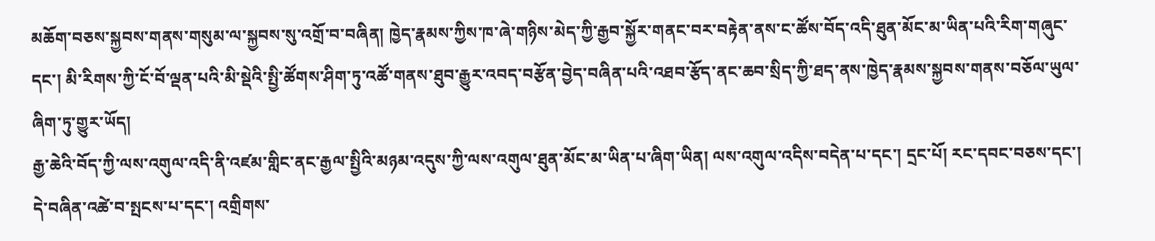མཆོག་བཅས་སྐྱབས་གནས་གསུམ་ལ་སྐྱབས་སུ་འགྲོ་བ་བཞིན། ཁྱེད་རྣམས་ཀྱིས་ཁ་ཞེ་གཉིས་མེད་ཀྱི་རྒྱབ་སྐྱོར་གནང་བར་བརྟེན་ནས་ང་ཚོས་བོད་འདི་ཐུན་མོང་མ་ཡིན་པའི་རིག་གཞུང་དང་། མི་རིགས་ཀྱི་ངོ་བོ་ལྡན་པའི་མི་སྡེའི་སྤྱི་ཚོགས་ཤིག་ཏུ་འཚོ་གནས་ཐུབ་རྒྱུར་འབད་བརྩོན་བྱེད་བཞིན་པའི་འཐབ་རྩོད་ནང་ཆབ་སྲིད་ཀྱི་ཐད་ནས་ཁྱེད་རྣམས་སྐྱབས་གནས་བཅོལ་ཡུལ་ཞིག་ཏུ་གྱུར་ཡོད།
རྒྱ་ཆེའི་བོད་ཀྱི་ལས་འགུལ་འདི་ནི་འཛམ་གླིང་ནང་རྒྱལ་སྤྱིའི་མཉམ་འདུས་ཀྱི་ལས་འགུལ་ཐུན་མོང་མ་ཡིན་པ་ཞིག་ཡིན། ལས་འགུལ་འདིས་བདེན་པ་དང་། དྲང་པོ། རང་དབང་བཅས་དང་། དེ་བཞིན་འཚེ་བ་སྤངས་པ་དང་། འགྲིགས་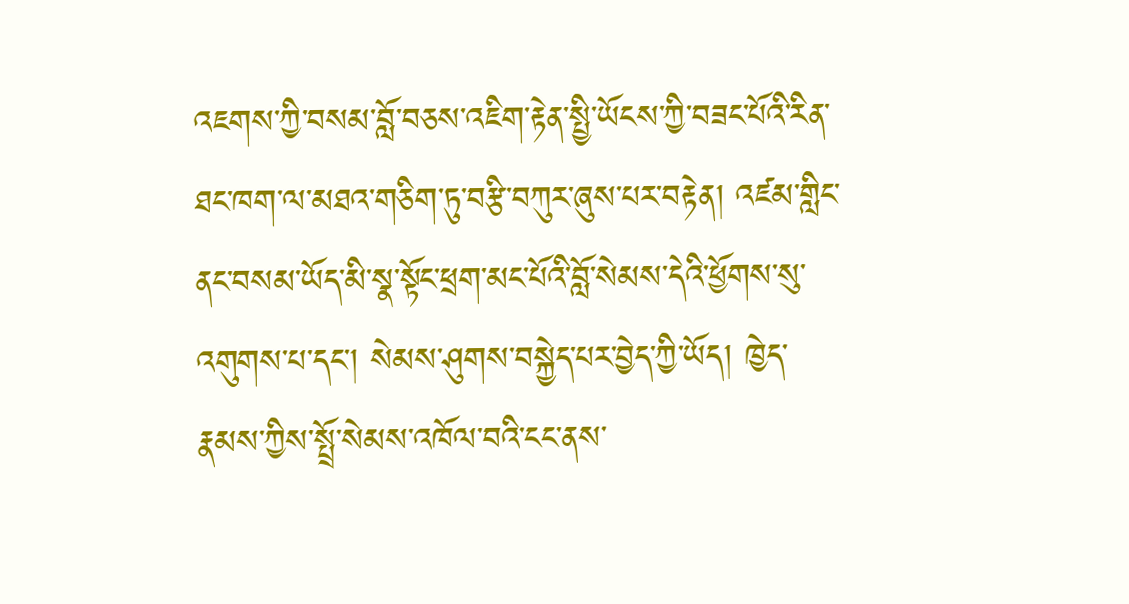འཇགས་ཀྱི་བསམ་བློ་བཅས་འཇིག་རྟེན་སྤྱི་ཡོངས་ཀྱི་བཟང་པོའི་རིན་ཐང་ཁག་ལ་མཐའ་གཅིག་ཏུ་བརྩི་བཀུར་ཞུས་པར་བརྟེན། འཛམ་གླིང་ནང་བསམ་ཡོད་མི་སྣ་སྟོང་ཕྲག་མང་པོའི་བློ་སེམས་དེའི་ཕྱོགས་སུ་འགུགས་པ་དང་། སེམས་ཤུགས་བསྐྱེད་པར་བྱེད་ཀྱི་ཡོད། ཁྱེད་རྣམས་ཀྱིས་སྤྲོ་སེམས་འཁོལ་བའི་ངང་ནས་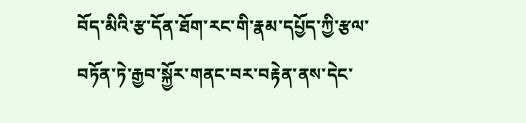བོད་མིའི་རྩ་དོན་ཐོག་རང་གི་རྣམ་དཔྱོད་ཀྱི་རྩལ་བཏོན་ཏེ་རྒྱབ་སྐྱོར་གནང་བར་བརྟེན་ནས་དེང་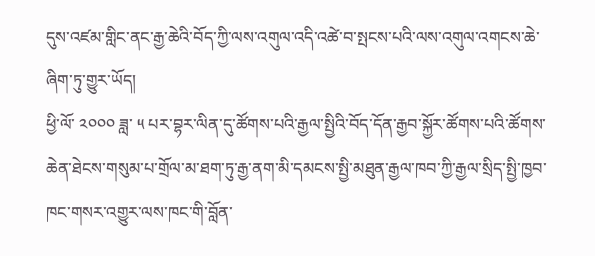དུས་འཛམ་གླིང་ནང་རྒྱ་ཆེའི་བོད་ཀྱི་ལས་འགུལ་འདི་འཚེ་བ་སྤངས་པའི་ལས་འགུལ་འགངས་ཆེ་ཞིག་ཏུ་གྱུར་ཡོད།
ཕྱི་ལོ་ ༢༠༠༠ ཟླ་ ༥ པར་བྷར་ལིན་དུ་ཚོགས་པའི་རྒྱལ་སྤྱིའི་བོད་དོན་རྒྱབ་སྐྱོར་ཚོགས་པའི་ཚོགས་ཆེན་ཐེངས་གསུམ་པ་གྲོལ་མ་ཐག་ཏུ་རྒྱ་ནག་མི་དམངས་སྤྱི་མཐུན་རྒྱལ་ཁབ་ཀྱི་རྒྱལ་སྲིད་སྤྱི་ཁྱབ་ཁང་གསར་འགྱུར་ལས་ཁང་གི་བློན་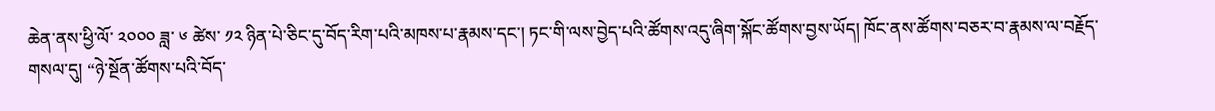ཆེན་ནས་ཕྱི་ལོ་ ༢༠༠༠ ཟླ་ ༦ ཚེས་ ༡༢ ཉིན་པེ་ཅིང་དུ་བོད་རིག་པའི་མཁས་པ་རྣམས་དང་། ཏང་གི་ལས་བྱེད་པའི་ཚོགས་འདུ་ཞིག་སྐོང་ཚོགས་བྱས་ཡོད། ཁོང་ནས་ཚོགས་བཅར་བ་རྣམས་ལ་བརྗོད་གསལ་དུ། “ཉེ་སྔོན་ཚོགས་པའི་བོད་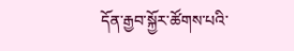དོན་རྒྱབ་སྐྱོར་ཚོགས་པའི་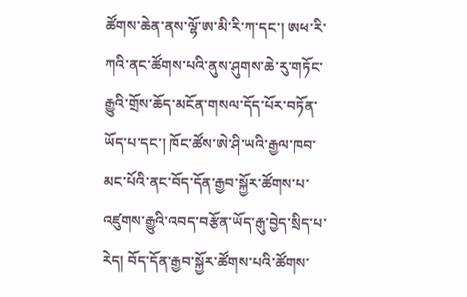ཚོགས་ཆེན་ནས་ལྷོ་ཨ་མི་རི་ཀ་དང་། ཨཕ་རི་ཀའི་ནང་ཚོགས་པའི་ནུས་ཤུགས་ཆེ་རུ་གཏོང་རྒྱུའི་གྲོས་ཆོད་མངོན་གསལ་དོད་པོར་བཏོན་ཡོད་པ་དང་། ཁོང་ཚོས་ཨེ་ཤི་ཡའི་རྒྱལ་ཁབ་མང་པོའི་ནང་བོད་དོན་རྒྱབ་སྐྱོར་ཚོགས་པ་འཛུགས་རྒྱུའི་འབད་བརྩོན་ཡོད་རྒུ་བྱེད་སྲིད་པ་རེད། བོད་དོན་རྒྱབ་སྐྱོར་ཚོགས་པའི་ཚོགས་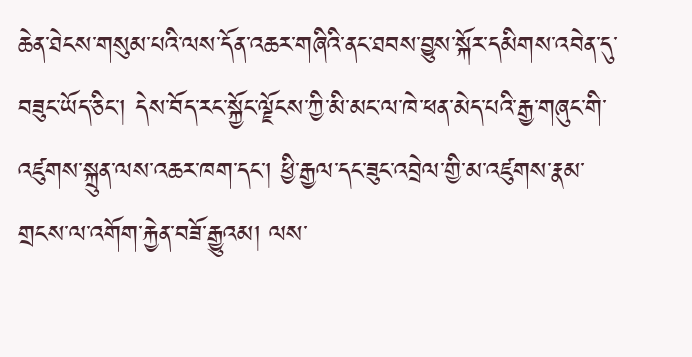ཆེན་ཐེངས་གསུམ་པའི་ལས་དོན་འཆར་གཞིའི་ནང་ཐབས་བྱུས་སྐོར་དམིགས་འབེན་དུ་བཟུང་ཡོད་ཅིང་། དེས་བོད་རང་སྐྱོང་ལྗོངས་ཀྱི་མི་མང་ལ་ཁེ་ཕན་མེད་པའི་རྒྱ་གཞུང་གི་འཛུགས་སྐྲུན་ལས་འཆར་ཁག་དང་། ཕྱི་རྒྱལ་དང་ཟུང་འབྲེལ་གྱི་མ་འཛུགས་རྣམ་གྲངས་ལ་འགོག་རྐྱེན་བཟོ་རྒྱུའམ། ལས་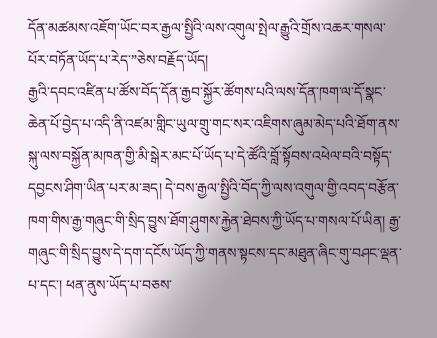དོན་མཚམས་འཇོག་ཡོང་བར་རྒྱལ་སྤྱིའི་ལས་འགུལ་སྤེལ་རྒྱུའི་གྲོས་འཆར་གསལ་པོར་བཏོན་ཡོད་པ་རེད་”ཅེས་བརྗོད་ཡོད།
རྒྱའི་དབང་འཛིན་པ་ཚོས་བོད་དོན་རྒྱབ་སྐྱོར་ཚོགས་པའི་ལས་དོན་ཁག་ལ་དོ་སྣང་ཆེན་པོ་བྱེད་པ་འདི་ནི་འཛམ་གླིང་ཡུལ་གྲུ་གང་སར་འཇིགས་ཞུམ་མེད་པའི་ཐོག་ནས་སྐུ་ལས་བསྐྱོན་མཁན་གྱི་མི་སྒེར་མང་པོ་ཡོད་པ་དེ་ཚོའི་བློ་སྟོབས་འཕེལ་བའི་བསྟོད་དབྱངས་ཤིག་ཡིན་པར་མ་ཟད། དེ་བས་རྒྱལ་སྤྱིའི་བོད་ཀྱི་ལས་འགུལ་གྱི་འབད་བརྩོན་ཁག་གིས་རྒྱ་གཞུང་གི་སྲིད་བྱུས་ཐོག་ཤུགས་རྐྱེན་ཐེབས་ཀྱི་ཡོད་པ་གསལ་པོ་ཡིན། རྒྱ་གཞུང་གི་སྲིད་བྱུས་དེ་དག་དངོས་ཡོད་ཀྱི་གནས་སྟངས་དང་མཐུན་ཞིང་གུ་བཤང་ལྡན་པ་དང་། ཕན་ནུས་ཡོད་པ་བཅས་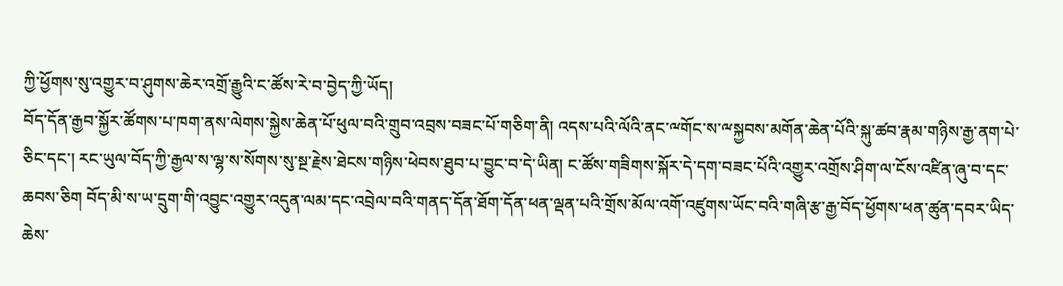ཀྱི་ཕྱོགས་སུ་འགྱུར་བ་ཤུགས་ཆེར་འགྲོ་རྒྱུའི་ང་ཚོས་རེ་བ་བྱེད་ཀྱི་ཡོད།
བོད་དོན་རྒྱབ་སྐྱོར་ཚོགས་པ་ཁག་ནས་ལེགས་སྐྱེས་ཆེན་པོ་ཕུལ་བའི་གྲུབ་འབྲས་བཟང་པོ་གཅིག་ནི། འདས་པའི་ལོའི་ནང་ྋགོང་ས་ྋསྐྱབས་མགོན་ཆེན་པོའི་སྐུ་ཚབ་རྣམ་གཉིས་རྒྱ་ནག་པེ་ཅིང་དང་། རང་ཡུལ་བོད་ཀྱི་རྒྱལ་ས་ལྷ་ས་སོགས་སུ་སྔ་རྗེས་ཐེངས་གཉིས་ཕེབས་ཐུབ་པ་བྱུང་བ་དེ་ཡིན། ང་ཚོས་གཟིགས་སྐོར་དེ་དག་བཟང་པོའི་འགྱུར་འགྲོས་ཤིག་ལ་ངོས་འཛིན་ཞུ་བ་དང་ཆབས་ཅིག བོད་མི་ས་ཡ་དྲུག་གི་འབྱུང་འགྱུར་འདུན་ལམ་དང་འབྲེལ་བའི་གནད་དོན་ཐོག་དོན་ཕན་ལྡན་པའི་གྲོས་མོལ་འགོ་འཛུགས་ཡོང་བའི་གཞི་རྩ་རྒྱ་བོད་ཕྱོགས་ཕན་ཚུན་དབར་ཡིད་ཆེས་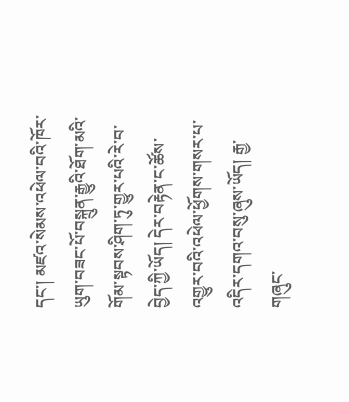དང་། མཛའ་སེམས་འཕེལ་བའི་ཁོར་ཡུག་བཟང་པོ་བསྐྲུན་རྒྱུའི་ཐོག་མའི་གོམ་སྟབས་ཤིག་ཏུ་གྱུར་པའི་རེ་བ་བྱེད་ཀྱི་ཡོད། དེར་བརྟེན་ང་ཚོས་འགྱུར་བའི་འཕེལ་ཕྱོགས་གསར་པ་འདིར་དགའ་བསུ་ཞུས་ཡོད། རྒྱ་གཞུང་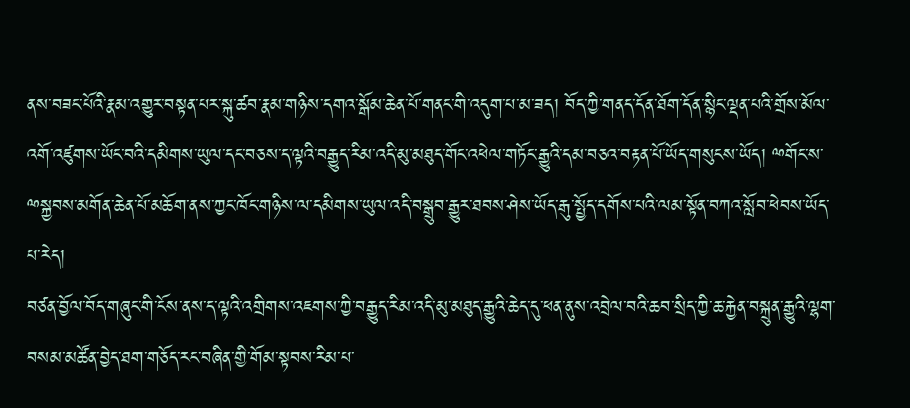ནས་བཟང་པོའི་རྣམ་འགྱུར་བསྟན་པར་སྐུ་ཚབ་རྣམ་གཉིས་དགའ་སྒོམ་ཆེན་པོ་གནང་གི་འདུག་པ་མ་ཟད། བོད་ཀྱི་གནད་དོན་ཐོག་དོན་སྙིང་ལྡན་པའི་གྲོས་མོལ་འགོ་འཛུགས་ཡོང་བའི་དམིགས་ཡུལ་དང་བཅས་ད་ལྟའི་བརྒྱུད་རིམ་འདི་མུ་མཐུད་གོང་འཕེལ་གཏོང་རྒྱུའི་དམ་བཅའ་བརྟན་པོ་ཡོད་གསུངས་ཡོད། ྋགོང་ས་ྋསྐྱབས་མགོན་ཆེན་པོ་མཆོག་ནས་ཀྱང་ཁོང་གཉིས་ལ་དམིགས་ཡུལ་འདི་བསྒྲུབ་རྒྱུར་ཐབས་ཤེས་ཡོད་རྒུ་སྤྱོད་དགོས་པའི་ལམ་སྟོན་བཀའ་སློབ་ཕེབས་ཡོད་པ་རེད།
བཙན་བྱོལ་བོད་གཞུང་གི་ངོས་ནས་ད་ལྟའི་འགྲིགས་འཇགས་ཀྱི་བརྒྱུད་རིམ་འདི་མུ་མཐུད་རྒྱུའི་ཆེད་དུ་ཕན་ནུས་འབྲེལ་བའི་ཆབ་སྲིད་ཀྱི་ཆ་རྐྱེན་བསྐྲུན་རྒྱུའི་ལྷག་བསམ་མཚོན་བྱེད་ཐག་གཅོད་རང་བཞིན་གྱི་གོམ་སྟབས་རིམ་པ་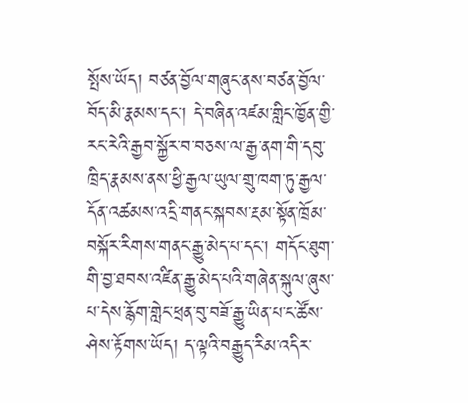སྤོས་ཡོད། བཙན་བྱོལ་གཞུང་ནས་བཙན་བྱོལ་བོད་མི་རྣམས་དང་། དེ་བཞིན་འཛམ་གླིང་ཁྱོན་གྱི་རང་རེའི་རྒྱབ་སྐྱོར་བ་བཅས་ལ་རྒྱ་ནག་གི་དབུ་ཁྲིད་རྣམས་ནས་ཕྱི་རྒྱལ་ཡུལ་གྲུ་ཁག་ཏུ་རྒྱལ་དོན་འཚམས་འདྲི་གནང་སྐབས་རྔམ་སྟོན་ཁྲོམ་བསྐོར་རིགས་གནང་རྒྱུ་མེད་པ་དང་། གདོང་ཐུག་གི་བྱ་ཐབས་འཛིན་རྒྱུ་མེད་པའི་གཞེན་སྐུལ་ཞུས་པ་དེས་རྙོག་གླེང་ཕྲན་བུ་བཟོ་རྒྱུ་ཡིན་པ་ང་ཚོས་ཤེས་རྟོགས་ཡོད། ད་ལྟའི་བརྒྱུད་རིམ་འདིར་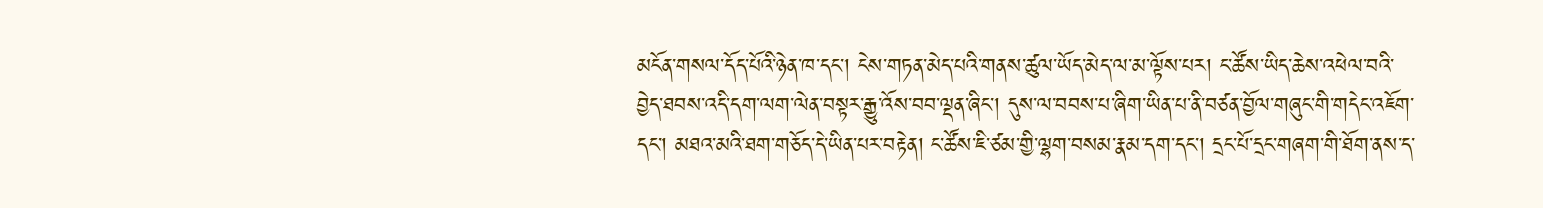མངོན་གསལ་དོད་པོའི་ཉེན་ཁ་དང་། ངེས་གཏན་མེད་པའི་གནས་ཚུལ་ཡོད་མེད་ལ་མ་ལྟོས་པར། ང་ཚོས་ཡིད་ཆེས་འཕེལ་བའི་བྱེད་ཐབས་འདི་དག་ལག་ལེན་བསྟར་རྒྱུ་འོས་བབ་ལྡན་ཞིང་། དུས་ལ་བབས་པ་ཞིག་ཡིན་པ་ནི་བཙན་བྱོལ་གཞུང་གི་གདེང་འཇོག་དང་། མཐའ་མའི་ཐག་གཅོད་དེ་ཡིན་པར་བརྟེན། ང་ཚོས་ཇི་ཙམ་གྱི་ལྷག་བསམ་རྣམ་དག་དང་། དྲང་པོ་དྲང་གཞག་གི་ཐོག་ནས་ད་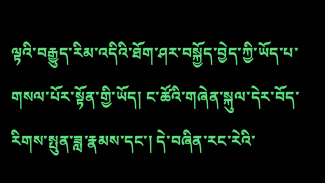ལྟའི་བརྒྱུད་རིམ་འདིའི་ཐོག་ཤར་བསྐྱོད་བྱེད་ཀྱི་ཡོད་པ་གསལ་པོར་སྟོན་གྱི་ཡོད། ང་ཚོའི་གཞེན་སྐུལ་དེར་བོད་རིགས་སྤུན་ཟླ་རྣམས་དང་། དེ་བཞིན་རང་རེའི་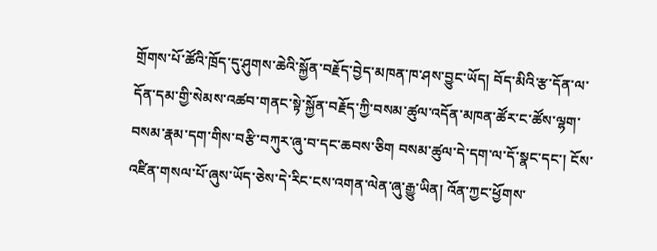གྲོགས་པོ་ཚོའི་ཁྲོད་དུ་ཤུགས་ཆེའི་སྐྱོན་བརྗོད་བྱེད་མཁན་ཁ་ཤས་བྱུང་ཡོད། བོད་མིའི་རྩ་དོན་ལ་དོན་དམ་གྱི་སེམས་འཚབ་གནང་སྟེ་སྐྱོན་བརྗོད་ཀྱི་བསམ་ཚུལ་འདོན་མཁན་ཚོར་ང་ཚོས་ལྷག་བསམ་རྣམ་དག་གིས་བརྩི་བཀུར་ཞུ་བ་དང་ཆབས་ཅིག བསམ་ཚུལ་དེ་དག་ལ་དོ་སྣང་དང་། ངོས་འཛིན་གསལ་པོ་ཞུས་ཡོད་ཅེས་དེ་རིང་ངས་འགན་ལེན་ཞུ་རྒྱུ་ཡིན། འོན་ཀྱང་ཕྱོགས་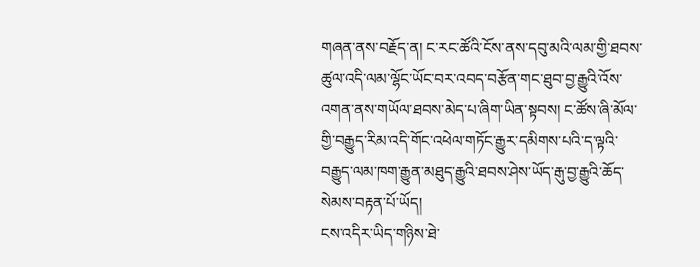གཞན་ནས་བརྗོད་ན། ང་རང་ཚོའི་ངོས་ནས་དབུ་མའི་ལམ་གྱི་ཐབས་ཚུལ་འདི་ལམ་ལྷོང་ཡོང་བར་འབད་བརྩོན་གང་ཐུབ་བྱ་རྒྱུའི་འོས་འགན་ནས་གཡོལ་ཐབས་མེད་པ་ཞིག་ཡིན་སྟབས། ང་ཚོས་ཞི་མོལ་གྱི་བརྒྱུད་རིམ་འདི་གོང་འཕེལ་གཏོང་རྒྱུར་དམིགས་པའི་ད་ལྟའི་བརྒྱུད་ལམ་ཁག་རྒྱུན་མཐུད་རྒྱུའི་ཐབས་ཤེས་ཡོད་རྒུ་བྱ་རྒྱུའི་ཆོད་སེམས་བརྟན་པོ་ཡོད།
ངས་འདིར་ཡིད་གཉིས་ཐེ་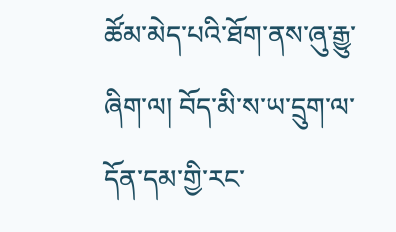ཚོམ་མེད་པའི་ཐོག་ནས་ཞུ་རྒྱུ་ཞིག་ལ། བོད་མི་ས་ཡ་དྲུག་ལ་དོན་དམ་གྱི་རང་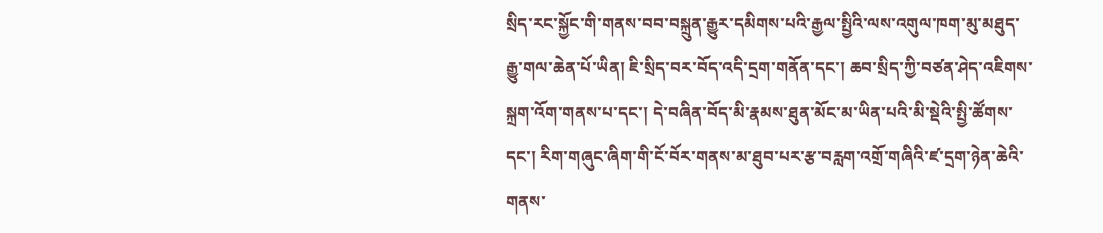སྲིད་རང་སྐྱོང་གི་གནས་བབ་བསྐྲུན་རྒྱུར་དམིགས་པའི་རྒྱལ་སྤྱིའི་ལས་འགུལ་ཁག་མུ་མཐུད་རྒྱུ་གལ་ཆེན་པོ་ཡིན། ཇི་སྲིད་བར་བོད་འདི་དྲག་གནོན་དང་། ཆབ་སྲིད་ཀྱི་བཙན་ཤེད་འཇིགས་སྐྲག་འོག་གནས་པ་དང་། དེ་བཞིན་བོད་མི་རྣམས་ཐུན་མོང་མ་ཡིན་པའི་མི་སྡེའི་སྤྱི་ཚོགས་དང་། རིག་གཞུང་ཞིག་གི་ངོ་བོར་གནས་མ་ཐུབ་པར་རྩ་བརླག་འགྲོ་གཞིའི་ཛ་དྲག་ཉེན་ཆེའི་གནས་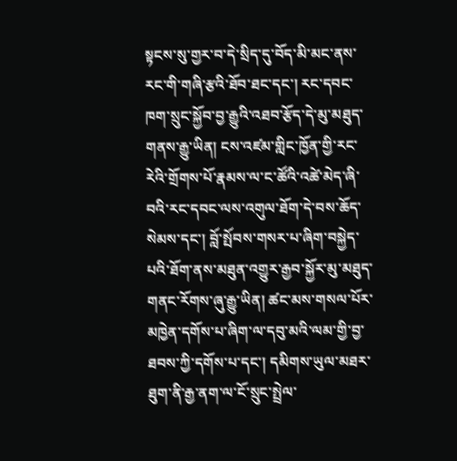སྟངས་སུ་གྱར་བ་དེ་སྲིད་དུ་བོད་མི་མང་ནས་རང་གི་གཞི་རྩའི་ཐོབ་ཐང་དང་། རང་དབང་ཁག་སྲུང་སྐྱོབ་བྱ་རྒྱུའི་འཐབ་རྩོད་དེ་མུ་མཐུད་གནས་རྒྱུ་ཡིན། ངས་འཛམ་གླིང་ཁྱོན་གྱི་རང་རེའི་གྲོགས་པོ་རྣམས་ལ་ང་ཚོའི་འཚེ་མེད་ཞི་བའི་རང་དབང་ལས་འགུལ་ཐོག་དེ་བས་ཆོད་སེམས་དང་། བློ་སྤོབས་གསར་པ་ཞིག་བསྐྱེད་པའི་ཐོག་ནས་མཐུན་འགྱུར་རྒྱབ་སྐྱོར་མུ་མཐུད་གནང་རོགས་ཞུ་རྒྱུ་ཡིན། ཚང་མས་གསལ་པོར་མཁྱེན་དགོས་པ་ཞིག་ལ་དབུ་མའི་ལམ་གྱི་བྱ་ཐབས་ཀྱི་དགོས་པ་དང་། དམིགས་ཡུལ་མཐར་ཐུག་ནི་རྒྱ་ནག་ལ་ངོ་སྲུང་སྤྲེལ་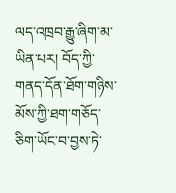ལད་འཁྲབ་རྒྱུ་ཞིག་མ་ཡིན་པར། བོད་ཀྱི་གནད་དོན་ཐོག་གཉིས་མོས་ཀྱི་ཐག་གཅོད་ཅིག་ཡོང་བ་བྱས་ཏེ་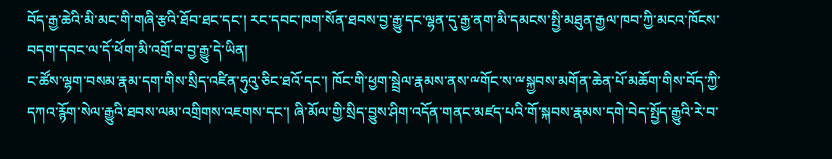བོད་རྒྱ་ཆེའི་མི་མང་གི་གཞི་རྩའི་ཐོབ་ཐང་དང་། རང་དབང་ཁག་སོན་ཐབས་བྱ་རྒྱུ་དང་ལྷན་དུ་རྒྱ་ནག་མི་དམངས་སྤྱི་མཐུན་རྒྱལ་ཁབ་ཀྱི་མངའ་ཁོངས་བདག་དབང་ལ་དོ་ཕོག་མི་འགྲོ་བ་བྱ་རྒྱུ་དེ་ཡིན།
ང་ཚོས་ལྷག་བསམ་རྣམ་དག་གིས་སྲིད་འཛིན་ཧུའུ་ཅིང་ཐའོ་དང་། ཁོང་གི་ཕྱག་སྦྲེལ་རྣམས་ནས་ྋགོང་ས་ྋསྐྱབས་མགོན་ཆེན་པོ་མཆོག་གིས་བོད་ཀྱི་དཀའ་རྙོག་སེལ་རྒྱུའི་ཐབས་ལམ་འགྲིགས་འཇགས་དང་། ཞི་མོལ་གྱི་སྲིད་བྱུས་ཤིག་འདོན་གནང་མཛད་པའི་གོ་སྐབས་རྣམས་དགེ་བེད་སྤྱོད་རྒྱུའི་རེ་བ་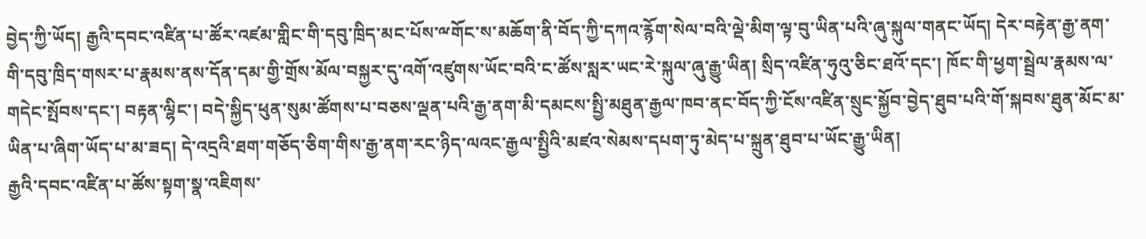བྱེད་ཀྱི་ཡོད། རྒྱའི་དབང་འཛིན་པ་ཚོར་འཛམ་གླིང་གི་དབུ་ཁྲིད་མང་པོས་ྋགོང་ས་མཆོག་ནི་བོད་ཀྱི་དཀའ་རྙོག་སེལ་བའི་ལྡེ་མིག་ལྟ་བུ་ཡིན་པའི་ཞུ་སྐུལ་གནང་ཡོད། དེར་བརྟེན་རྒྱ་ནག་གི་དབུ་ཁྲིད་གསར་པ་རྣམས་ནས་དོན་དམ་གྱི་གྲོས་མོལ་བསྐྱར་དུ་འགོ་འཛུགས་ཡོང་བའི་ང་ཚོས་སླར་ཡང་རེ་སྐུལ་ཞུ་རྒྱུ་ཡིན། སྲིད་འཛིན་ཧུའུ་ཅིང་ཐའོ་དང་། ཁོང་གི་ཕྱག་སྦྲེལ་རྣམས་ལ་གདེང་སྤོབས་དང་། བརྟན་ལྷིང་། བདེ་སྐྱིད་ཕུན་སུམ་ཚོགས་པ་བཅས་ལྡན་པའི་རྒྱ་ནག་མི་དམངས་སྤྱི་མཐུན་རྒྱལ་ཁབ་ནང་བོད་ཀྱི་ངོས་འཛིན་སྲུང་སྐྱོབ་བྱེད་ཐུབ་པའི་གོ་སྐབས་ཐུན་མོང་མ་ཡིན་པ་ཞིག་ཡོད་པ་མ་ཟད། དེ་འདྲའི་ཐག་གཅོད་ཅིག་གིས་རྒྱ་ནག་རང་ཉིད་ལའང་རྒྱལ་སྤྱིའི་མཛའ་སེམས་དཔག་ཏུ་མེད་པ་སྐྲུན་ཐུབ་པ་ཡོང་རྒྱུ་ཡིན།
རྒྱའི་དབང་འཛིན་པ་ཚོས་སྟག་སྣ་འཇིགས་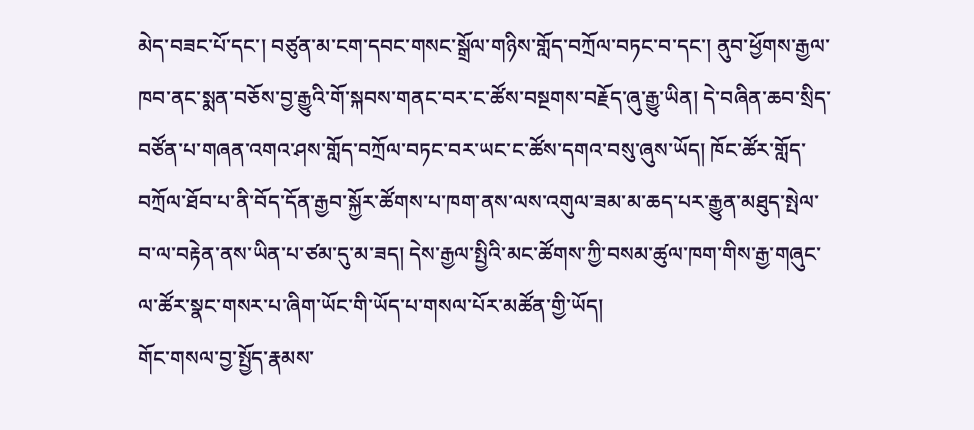མེད་བཟང་པོ་དང་། བཙུན་མ་ངག་དབང་གསང་སྒྲོལ་གཉིས་གློད་བཀྲོལ་བཏང་བ་དང་། ནུབ་ཕྱོགས་རྒྱལ་ཁབ་ནང་སྨན་བཅོས་བྱ་རྒྱུའི་གོ་སྐབས་གནང་བར་ང་ཚོས་བསྔགས་བརྗོད་ཞུ་རྒྱུ་ཡིན། དེ་བཞིན་ཆབ་སྲིད་བཙོན་པ་གཞན་འགའ་ཤས་གློད་བཀྲོལ་བཏང་བར་ཡང་ང་ཚོས་དགའ་བསུ་ཞུས་ཡོད། ཁོང་ཚོར་གློད་བཀྲོལ་ཐོབ་པ་ནི་བོད་དོན་རྒྱབ་སྐྱོར་ཚོགས་པ་ཁག་ནས་ལས་འགུལ་ཟམ་མ་ཆད་པར་རྒྱུན་མཐུད་སྤེལ་བ་ལ་བརྟེན་ནས་ཡིན་པ་ཙམ་དུ་མ་ཟད། དེས་རྒྱལ་སྤྱིའི་མང་ཚོགས་ཀྱི་བསམ་ཚུལ་ཁག་གིས་རྒྱ་གཞུང་ལ་ཚོར་སྣང་གསར་པ་ཞིག་ཡོང་གི་ཡོད་པ་གསལ་པོར་མཚོན་གྱི་ཡོད།
གོང་གསལ་བྱ་སྤྱོད་རྣམས་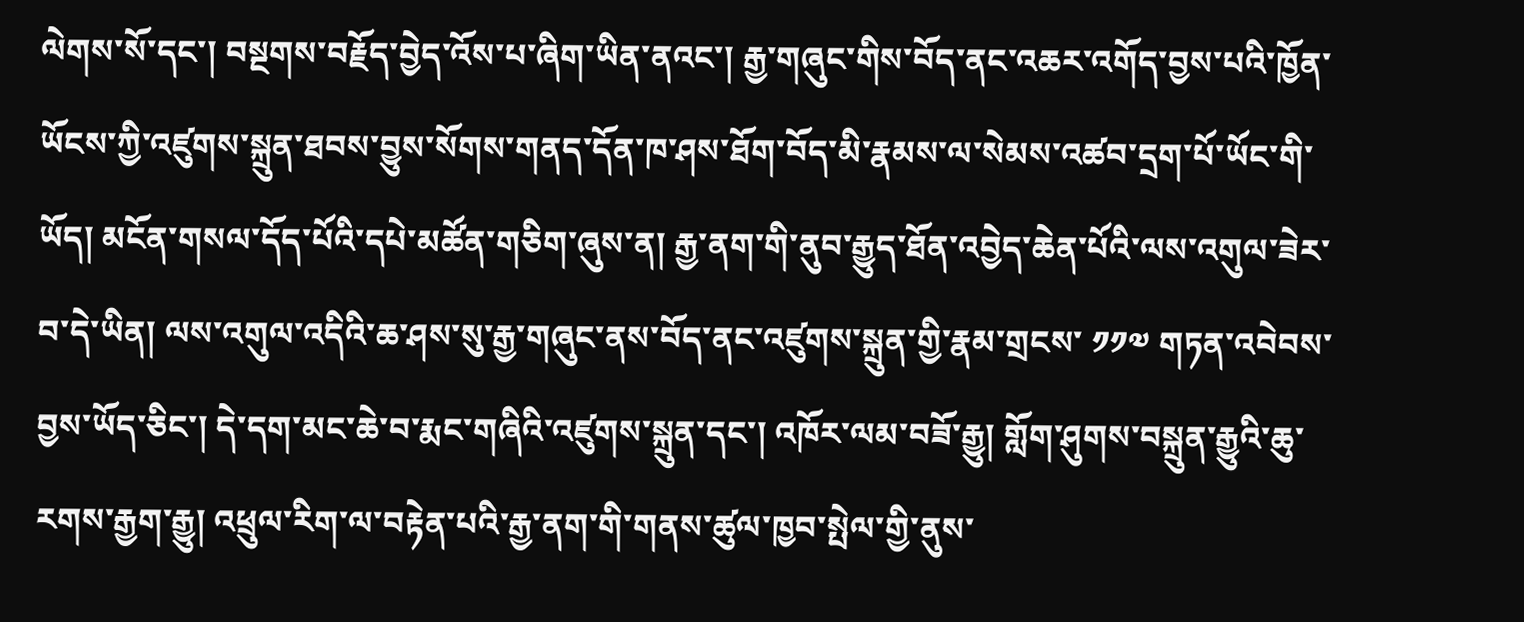ལེགས་སོ་དང་། བསྔགས་བརྗོད་བྱེད་འོས་པ་ཞིག་ཡིན་ནའང་། རྒྱ་གཞུང་གིས་བོད་ནང་འཆར་འགོད་བྱས་པའི་ཁྱོན་ཡོངས་ཀྱི་འཛུགས་སྐྲུན་ཐབས་བྱུས་སོགས་གནད་དོན་ཁ་ཤས་ཐོག་བོད་མི་རྣམས་ལ་སེམས་འཚབ་དྲག་པོ་ཡོང་གི་ཡོད། མངོན་གསལ་དོད་པོའི་དཔེ་མཚོན་གཅིག་ཞུས་ན། རྒྱ་ནག་གི་ནུབ་རྒྱུད་ཐོན་འབྱེད་ཆེན་པོའི་ལས་འགུལ་ཟེར་བ་དེ་ཡིན། ལས་འགུལ་འདིའི་ཆ་ཤས་སུ་རྒྱ་གཞུང་ནས་བོད་ནང་འཛུགས་སྐྲུན་གྱི་རྣམ་གྲངས་ ༡༡༧ གཏན་འབེབས་བྱས་ཡོད་ཅིང་། དེ་དག་མང་ཆེ་བ་རྨང་གཞིའི་འཛུགས་སྐྲུན་དང་། འཁོར་ལམ་བཟོ་རྒྱུ། གློག་ཤུགས་བསྐྲུན་རྒྱུའི་ཆུ་རགས་རྒྱག་རྒྱུ། འཕྲུལ་རིག་ལ་བརྟེན་པའི་རྒྱ་ནག་གི་གནས་ཚུལ་ཁྱབ་སྤེལ་གྱི་ནུས་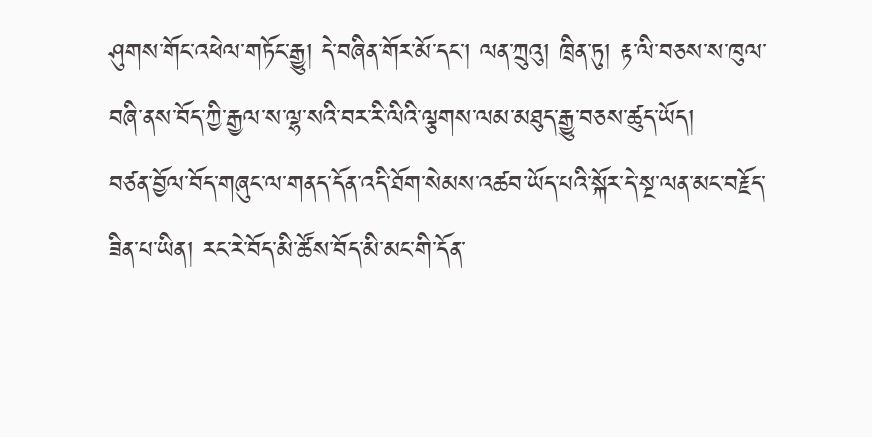ཤུགས་གོང་འཕེལ་གཏོང་རྒྱུ། དེ་བཞིན་གོར་མོ་དང་། ལན་ཀྲུའུ། ཁྲིན་ཏུ། རྟ་ལི་བཅས་ས་ཁུལ་བཞི་ནས་བོད་ཀྱི་རྒྱལ་ས་ལྷ་སའི་བར་རི་ལིའི་ལྕགས་ལམ་མཐུད་རྒྱུ་བཅས་ཚུད་ཡོད།
བཙན་བྱོལ་བོད་གཞུང་ལ་གནད་དོན་འདི་ཐོག་སེམས་འཚབ་ཡོད་པའི་སྐོར་དེ་སྔ་ལན་མང་བརྗོད་ཟིན་པ་ཡིན། རང་རེ་བོད་མི་ཚོས་བོད་མི་མང་གི་དོན་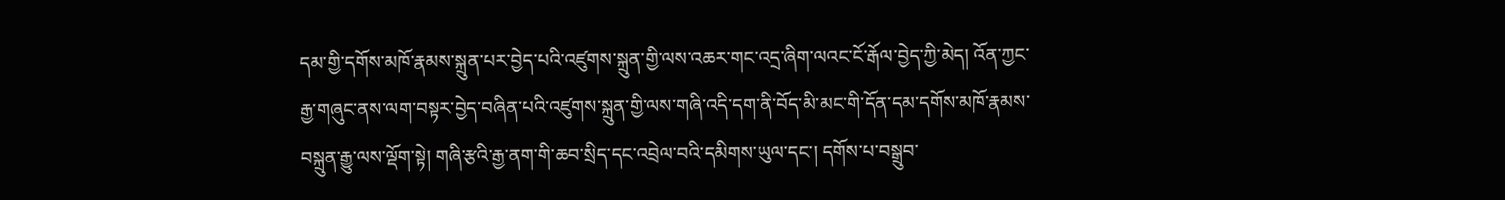དམ་གྱི་དགོས་མཁོ་རྣམས་སྐྲུན་པར་བྱེད་པའི་འཛུགས་སྐྲུན་གྱི་ལས་འཆར་གང་འདྲ་ཞིག་ལའང་ངོ་རྒོལ་བྱེད་ཀྱི་མེད། འོན་ཀྱང་རྒྱ་གཞུང་ནས་ལག་བསྟར་བྱེད་བཞིན་པའི་འཛུགས་སྐྲུན་གྱི་ལས་གཞི་འདི་དག་ནི་བོད་མི་མང་གི་དོན་དམ་དགོས་མཁོ་རྣམས་བསྐྲུན་རྒྱུ་ལས་ལྡོག་སྟེ། གཞི་རྩའི་རྒྱ་ནག་གི་ཆབ་སྲིད་དང་འབྲེལ་བའི་དམིགས་ཡུལ་དང་། དགོས་པ་བསྒྲུབ་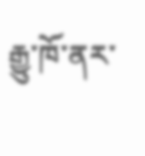རྒྱུ་ཁོ་ནར་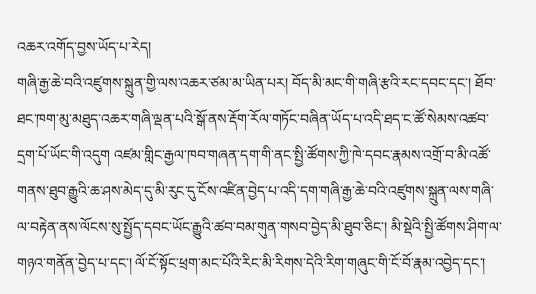འཆར་འགོད་བྱས་ཡོད་པ་རེད།
གཞི་རྒྱ་ཆེ་བའི་འཛུགས་སྐྲུན་གྱི་ལས་འཆར་ཙམ་མ་ཡིན་པར། བོད་མི་མང་གི་གཞི་རྩའི་རང་དབང་དང་། ཐོབ་ཐང་ཁག་མུ་མཐུད་འཆར་གཞི་ལྡན་པའི་སྒོ་ནས་རྡོག་རོལ་གཏོང་བཞིན་ཡོད་པ་འདི་ཐད་ང་ཚོ་སེམས་འཚབ་དྲག་པོ་ཡོང་གི་འདུག འཛམ་གླིང་རྒྱལ་ཁབ་གཞན་དག་གི་ནང་སྤྱི་ཚོགས་ཀྱི་ཁེ་དབང་རྣམས་འགྲོ་བ་མི་འཚོ་གནས་ཐུབ་རྒྱུའི་ཆ་ཤས་མེད་དུ་མི་རུང་དུ་ངོས་འཛིན་བྱེད་པ་འདི་དག་གཞི་རྒྱ་ཆེ་བའི་འཛུགས་སྐྲུན་ལས་གཞི་ལ་བརྟེན་ནས་ལོངས་སུ་སྤྱོད་དབང་ཡོང་རྒྱུའི་ཚབ་བམ་གུན་གསབ་བྱེད་མི་ཐུབ་ཅིང་། མི་སྡེའི་སྤྱི་ཚོགས་ཤིག་ལ་གཉའ་གནོན་བྱེད་པ་དང་། ལོ་ངོ་སྟོང་ཕྲག་མང་པོའི་རིང་མི་རིགས་དེའི་རིག་གཞུང་གི་ངོ་བོ་རྣམ་འབྱེད་དང་།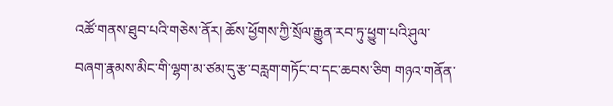འཚོ་གནས་ཐུབ་པའི་གཅེས་ནོར། ཆོས་ཕྱོགས་ཀྱི་སྲོལ་རྒྱུན་རབ་ཏུ་ཕྱུག་པའི་ཤུལ་བཞག་རྣམས་མིང་གི་ལྷག་མ་ཙམ་དུ་རྩ་བརླག་གཏོང་བ་དང་ཆབས་ཅིག གཉའ་གནོན་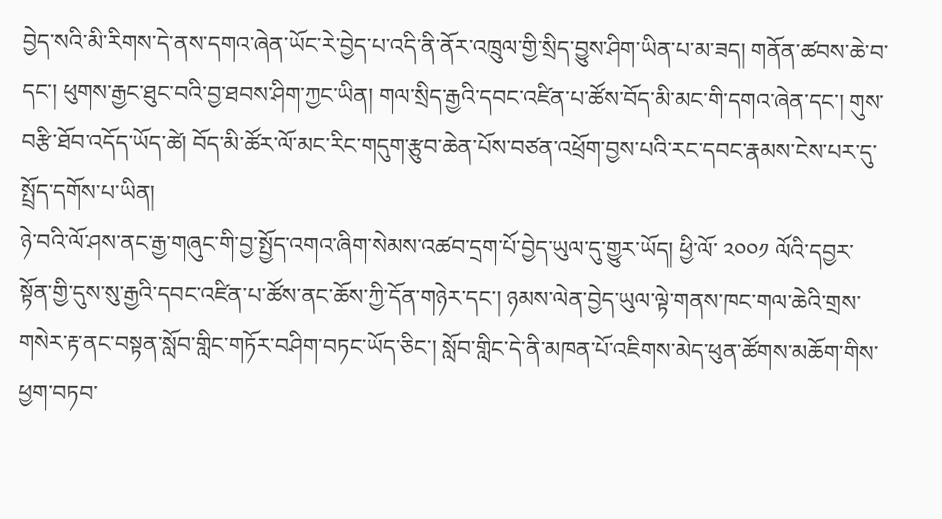བྱེད་སའི་མི་རིགས་དེ་ནས་དགའ་ཞེན་ཡོང་རེ་བྱེད་པ་འདི་ནི་ནོར་འཁྲུལ་གྱི་སྲིད་བྱུས་ཤིག་ཡིན་པ་མ་ཟད། གནོན་ཚབས་ཆེ་བ་དང་། ཕུགས་རྒྱང་ཐུང་བའི་བྱ་ཐབས་ཤིག་ཀྱང་ཡིན། གལ་སྲིད་རྒྱའི་དབང་འཛིན་པ་ཚོས་བོད་མི་མང་གི་དགའ་ཞེན་དང་། གུས་བརྩི་ཐོབ་འདོད་ཡོད་ཚེ། བོད་མི་ཚོར་ལོ་མང་རིང་གདུག་རྩུབ་ཆེན་པོས་བཙན་འཕྲོག་བྱས་པའི་རང་དབང་རྣམས་ངེས་པར་དུ་སྤྲོད་དགོས་པ་ཡིན།
ཉེ་བའི་ལོ་ཤས་ནང་རྒྱ་གཞུང་གི་བྱ་སྤྱོད་འགའ་ཞིག་སེམས་འཚབ་དྲག་པོ་བྱེད་ཡུལ་དུ་གྱུར་ཡོད། ཕྱི་ལོ་ ༢༠༠༡ ལོའི་དབྱར་སྟོན་གྱི་དུས་སུ་རྒྱའི་དབང་འཛིན་པ་ཚོས་ནང་ཆོས་ཀྱི་དོན་གཉེར་དང་། ཉམས་ལེན་བྱེད་ཡུལ་ལྟེ་གནས་ཁང་གལ་ཆེའི་གྲས་གསེར་རྟ་ནང་བསྟན་སློབ་གླིང་གཏོར་བཤིག་བཏང་ཡོད་ཅིང་། སློབ་གླིང་དེ་ནི་མཁན་པོ་འཇིགས་མེད་ཕུན་ཚོགས་མཆོག་གིས་ཕྱག་བཏབ་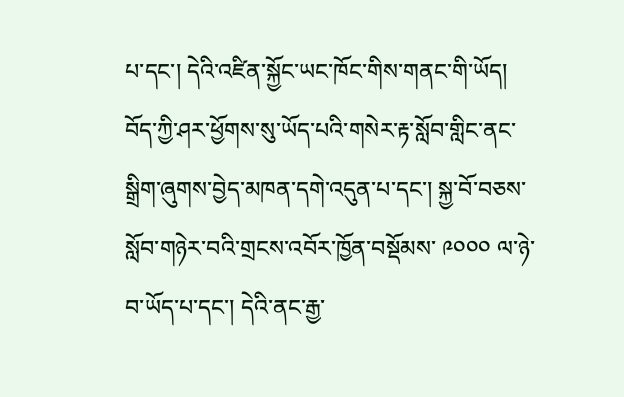པ་དང་། དེའི་འཛིན་སྐྱོང་ཡང་ཁོང་གིས་གནང་གི་ཡོད། བོད་ཀྱི་ཤར་ཕྱོགས་སུ་ཡོད་པའི་གསེར་རྟ་སློབ་གླིང་ནང་སྒྲིག་ཞུགས་བྱེད་མཁན་དགེ་འདུན་པ་དང་། སྐྱ་བོ་བཅས་སློབ་གཉེར་བའི་གྲངས་འབོར་ཁྱོན་བསྡོམས་ ༩༠༠༠ ལ་ཉེ་བ་ཡོད་པ་དང་། དེའི་ནང་རྒྱ་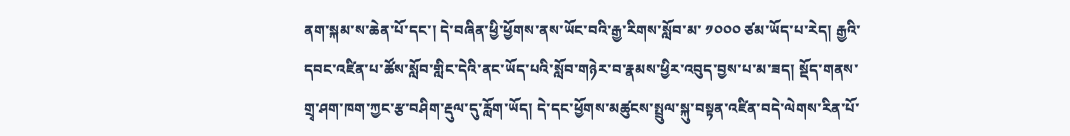ནག་སྐམ་ས་ཆེན་པོ་དང་། དེ་བཞིན་ཕྱི་ཕྱོགས་ནས་ཡོང་བའི་རྒྱ་རིགས་སློབ་མ་ ༡༠༠༠ ཙམ་ཡོད་པ་རེད། རྒྱའི་དབང་འཛིན་པ་ཚོས་སློབ་གླིང་དེའི་ནང་ཡོད་པའི་སློབ་གཉེར་བ་རྣམས་ཕྱིར་འབུད་བྱས་པ་མ་ཟད། སྡོད་གནས་གྲྭ་ཤག་ཁག་ཀྱང་རྩ་བཤིག་རྡུལ་དུ་རློག་ཡོད། དེ་དང་ཕྱོགས་མཚུངས་སྤྲུལ་སྐུ་བསྟན་འཛིན་བདེ་ལེགས་རིན་པོ་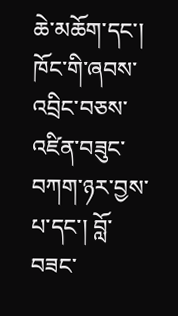ཆེ་མཆོག་དང་། ཁོང་གི་ཞབས་འབྲིང་བཅས་འཛིན་བཟུང་བཀག་ཉར་བྱས་པ་དང་། བློ་བཟང་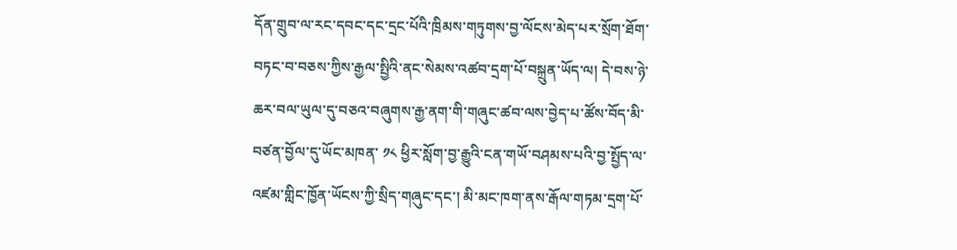དོན་གྲུབ་ལ་རང་དབང་དང་དྲང་པོའི་ཁྲིམས་གཏུགས་བྱ་ལོངས་མེད་པར་སྲོག་ཐོག་བཏང་བ་བཅས་ཀྱིས་རྒྱལ་སྤྱིའི་ནང་སེམས་འཚབ་དྲག་པོ་བསྐྲུན་ཡོད་ལ། དེ་བས་ཉེ་ཆར་བལ་ཡུལ་དུ་བཅའ་བཞུགས་རྒྱ་ནག་གི་གཞུང་ཚབ་ལས་བྱེད་པ་ཚོས་བོད་མི་བཙན་བྱོལ་དུ་ཡོང་མཁན་ ༡༨ ཕྱིར་སློག་བྱ་རྒྱུའི་ངན་གཡོ་བཤམས་པའི་བྱ་སྤྱོད་ལ་འཛམ་གླིང་ཁྱོན་ཡོངས་ཀྱི་སྲིད་གཞུང་དང་། མི་མང་ཁག་ནས་རྒོལ་གཏམ་དྲག་པོ་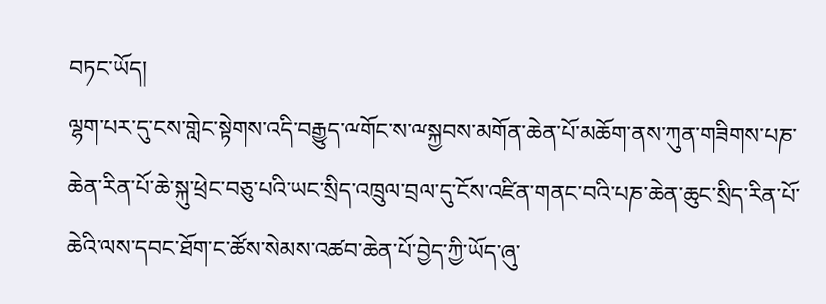བཏང་ཡོད།
ལྷག་པར་དུ་ངས་གླེང་སྟེགས་འདི་བརྒྱུད་ྋགོང་ས་ྋསྐྱབས་མགོན་ཆེན་པོ་མཆོག་ནས་ཀུན་གཟིགས་པཎ་ཆེན་རིན་པོ་ཆེ་སྐུ་ཕྲེང་བཅུ་པའི་ཡང་སྲིད་འཁྲུལ་བྲལ་དུ་ངོས་འཛིན་གནང་བའི་པཎ་ཆེན་ཆུང་སྲིད་རིན་པོ་ཆེའི་ལས་དབང་ཐོག་ང་ཚོས་སེམས་འཚབ་ཆེན་པོ་བྱེད་ཀྱི་ཡོད་ཞུ་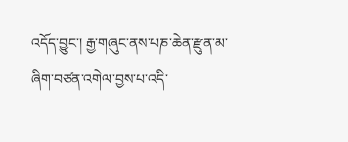འདོད་བྱུང་། རྒྱ་གཞུང་ནས་པཎ་ཆེན་རྫུན་མ་ཞིག་བཙན་འགེལ་བྱས་པ་འདི་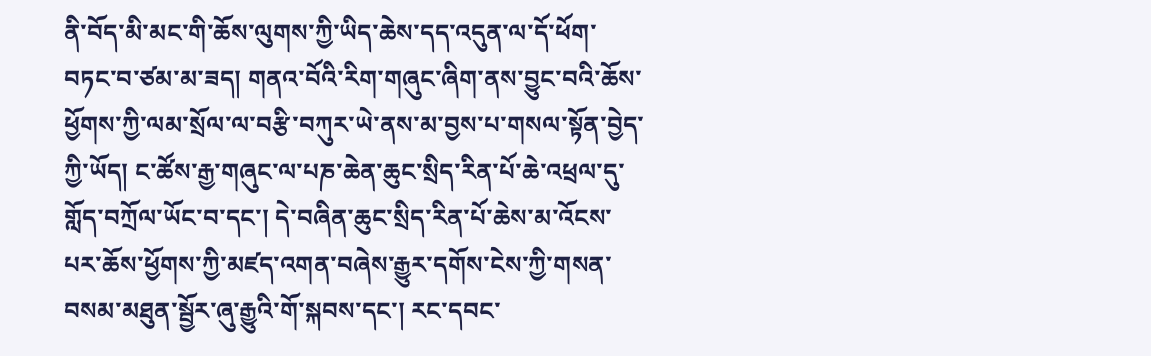ནི་བོད་མི་མང་གི་ཆོས་ལུགས་ཀྱི་ཡིད་ཆེས་དད་འདུན་ལ་དོ་ཕོག་བཏང་བ་ཙམ་མ་ཟད། གནའ་བོའི་རིག་གཞུང་ཞིག་ནས་བྱུང་བའི་ཆོས་ཕྱོགས་ཀྱི་ལམ་སྲོལ་ལ་བརྩི་བཀུར་ཡེ་ནས་མ་བྱས་པ་གསལ་སྟོན་བྱེད་ཀྱི་ཡོད། ང་ཚོས་རྒྱ་གཞུང་ལ་པཎ་ཆེན་ཆུང་སྲིད་རིན་པོ་ཆེ་འཕྲལ་དུ་གློད་བཀྲོལ་ཡོང་བ་དང་། དེ་བཞིན་ཆུང་སྲིད་རིན་པོ་ཆེས་མ་འོངས་པར་ཆོས་ཕྱོགས་ཀྱི་མཛད་འགན་བཞེས་རྒྱུར་དགོས་ངེས་ཀྱི་གསན་བསམ་མཐུན་སྦྱོར་ཞུ་རྒྱུའི་གོ་སྐབས་དང་། རང་དབང་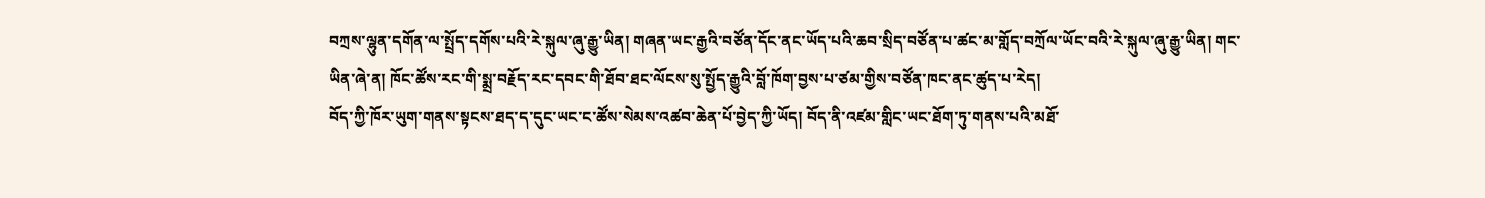བཀྲས་ལྷུན་དགོན་ལ་སྤྲོད་དགོས་པའི་རེ་སྐུལ་ཞུ་རྒྱུ་ཡིན། གཞན་ཡང་རྒྱའི་བཙོན་དོང་ནང་ཡོད་པའི་ཆབ་སྲིད་བཙོན་པ་ཚང་མ་གློད་བཀྲོལ་ཡོང་བའི་རེ་སྐུལ་ཞུ་རྒྱུ་ཡིན། གང་ཡིན་ཞེ་ན། ཁོང་ཚོས་རང་གི་སྨྲ་བརྗོད་རང་དབང་གི་ཐོབ་ཐང་ལོངས་སུ་སྤྱོད་རྒྱུའི་བློ་ཁོག་བྱས་པ་ཙམ་གྱིས་བཙོན་ཁང་ནང་ཚུད་པ་རེད།
བོད་ཀྱི་ཁོར་ཡུག་གནས་སྟངས་ཐད་ད་དུང་ཡང་ང་ཚོས་སེམས་འཚབ་ཆེན་པོ་བྱེད་ཀྱི་ཡོད། བོད་ནི་འཛམ་གླིང་ཡང་ཐོག་ཏུ་གནས་པའི་མཐོ་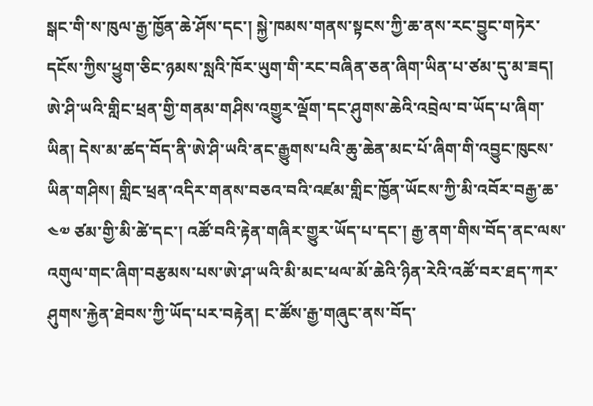སྒང་གི་ས་ཁུལ་རྒྱ་ཁྱོན་ཆེ་ཤོས་དང་། སྐྱེ་ཁམས་གནས་སྟངས་ཀྱི་ཆ་ནས་རང་བྱུང་གཏེར་དངོས་ཀྱིས་ཕྱུག་ཅིང་ཉམས་སླའི་ཁོར་ཡུག་གི་རང་བཞིན་ཅན་ཞིག་ཡིན་པ་ཙམ་དུ་མ་ཟད། ཨེ་ཤི་ཡའི་གླིང་ཕྲན་གྱི་གནམ་གཤིས་འགྱུར་ལྡོག་དང་ཤུགས་ཆེའི་འབྲེལ་བ་ཡོད་པ་ཞིག་ཡིན། དེས་མ་ཚད་བོད་ནི་ཨེ་ཤི་ཡའི་ནང་རྒྱུགས་པའི་ཆུ་ཆེན་མང་པོ་ཞིག་གི་འབྱུང་ཁུངས་ཡིན་གཤིས། གླིང་ཕྲན་འདིར་གནས་བཅའ་བའི་འཛམ་གླིང་ཁྱོན་ཡོངས་ཀྱི་མི་འབོར་བརྒྱ་ཆ་ ༤༧ ཙམ་གྱི་མི་ཚེ་དང་། འཚོ་བའི་རྟེན་གཞིར་གྱུར་ཡོད་པ་དང་། རྒྱ་ནག་གིས་བོད་ནང་ལས་འགུལ་གང་ཞིག་བརྩམས་པས་ཨེ་ཤ་ཡའི་མི་མང་ཕལ་མོ་ཆེའི་ཉིན་རེའི་འཚོ་བར་ཐད་ཀར་ཤུགས་རྐྱེན་ཐེབས་ཀྱི་ཡོད་པར་བརྟེན། ང་ཚོས་རྒྱ་གཞུང་ནས་བོད་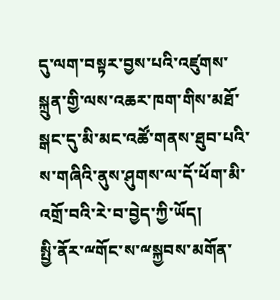དུ་ལག་བསྟར་བྱས་པའི་འཛུགས་སྐྲུན་གྱི་ལས་འཆར་ཁག་གིས་མཐོ་སྒང་དུ་མི་མང་འཚོ་གནས་ཐུབ་པའི་ས་གཞིའི་ནུས་ཤུགས་ལ་དོ་ཕོག་མི་འགྲོ་བའི་རེ་བ་བྱེད་ཀྱི་ཡོད།
སྤྱི་ནོར་ྋགོང་ས་ྋསྐྱབས་མགོན་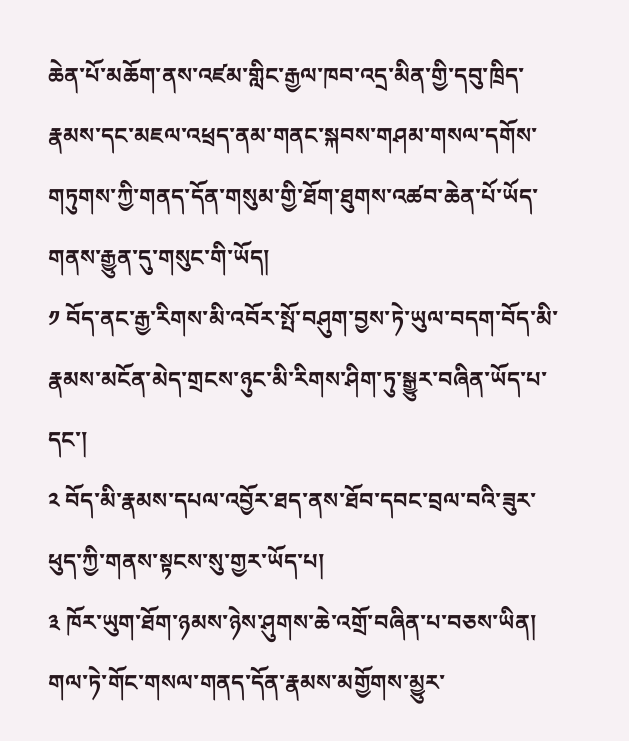ཆེན་པོ་མཆོག་ནས་འཛམ་གླིང་རྒྱལ་ཁབ་འདྲ་མིན་གྱི་དབུ་ཁྲིད་རྣམས་དང་མཇལ་འཕྲད་ནམ་གནང་སྐབས་གཤམ་གསལ་དགོས་གཏུགས་ཀྱི་གནད་དོན་གསུམ་གྱི་ཐོག་ཐུགས་འཚབ་ཆེན་པོ་ཡོད་གནས་རྒྱུན་དུ་གསུང་གི་ཡོད།
༡ བོད་ནང་རྒྱ་རིགས་མི་འབོར་སྤོ་བཤུག་བྱས་ཏེ་ཡུལ་བདག་བོད་མི་རྣམས་མངོན་མེད་གྲངས་ཉུང་མི་རིགས་ཤིག་ཏུ་སྒྱུར་བཞིན་ཡོད་པ་དང་།
༢ བོད་མི་རྣམས་དཔལ་འབྱོར་ཐད་ནས་ཐོབ་དབང་བྲལ་བའི་ཟུར་ཕུད་ཀྱི་གནས་སྟངས་སུ་གྱར་ཡོད་པ།
༣ ཁོར་ཡུག་ཐོག་ཉམས་ཉེས་ཤུགས་ཆེ་འགྲོ་བཞིན་པ་བཅས་ཡིན།
གལ་ཏེ་གོང་གསལ་གནད་དོན་རྣམས་མགྱོགས་མྱུར་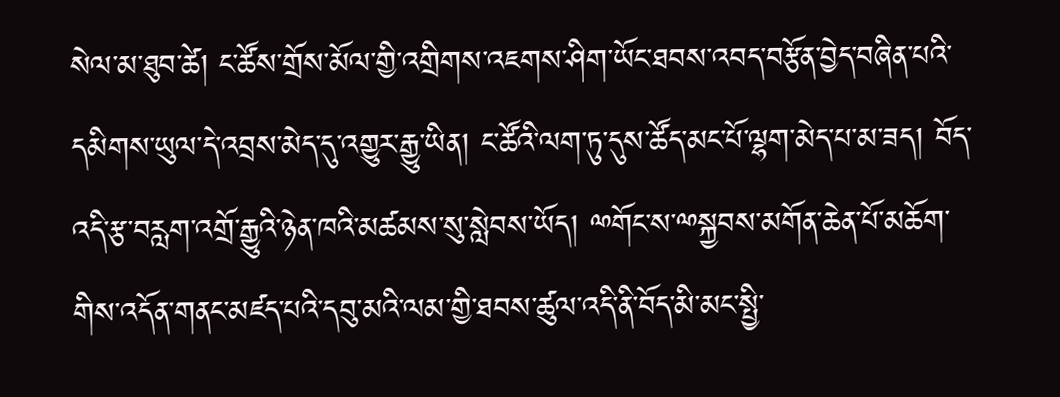སེལ་མ་ཐུབ་ཚེ། ང་ཚོས་གྲོས་མོལ་གྱི་འགྲིགས་འཇགས་ཤིག་ཡོང་ཐབས་འབད་བརྩོན་བྱེད་བཞིན་པའི་དམིགས་ཡུལ་དེ་འབྲས་མེད་དུ་འགྱུར་རྒྱུ་ཡིན། ང་ཚོའི་ལག་ཏུ་དུས་ཚོད་མང་པོ་ལྷག་མེད་པ་མ་ཟད། བོད་འདི་རྩ་བརླག་འགྲོ་རྒྱུའི་ཉེན་ཁའི་མཚམས་སུ་སླེབས་ཡོད། ྋགོང་ས་ྋསྐྱབས་མགོན་ཆེན་པོ་མཆོག་གིས་འདོན་གནང་མཛད་པའི་དབུ་མའི་ལམ་གྱི་ཐབས་ཚུལ་འདི་ནི་བོད་མི་མང་སྤྱི་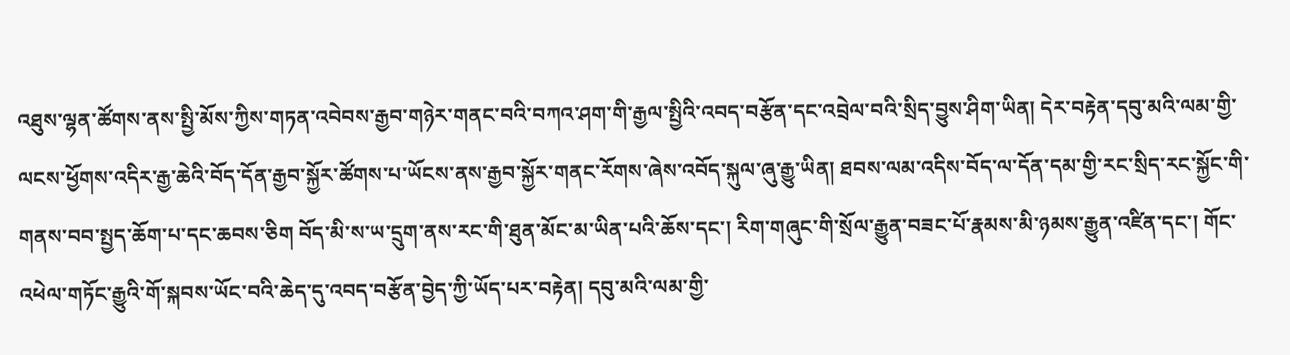འཐུས་ལྷན་ཚོགས་ནས་སྤྱི་མོས་ཀྱིས་གཏན་འབེབས་རྒྱབ་གཉེར་གནང་བའི་བཀའ་ཤག་གི་རྒྱལ་སྤྱིའི་འབད་བརྩོན་དང་འབྲེལ་བའི་སྲིད་བྱུས་ཤིག་ཡིན། དེར་བརྟེན་དབུ་མའི་ལམ་གྱི་ལངས་ཕྱོགས་འདིར་རྒྱ་ཆེའི་བོད་དོན་རྒྱབ་སྐྱོར་ཚོགས་པ་ཡོངས་ནས་རྒྱབ་སྐྱོར་གནང་རོགས་ཞེས་འབོད་སྐུལ་ཞུ་རྒྱུ་ཡིན། ཐབས་ལམ་འདིས་བོད་ལ་དོན་དམ་གྱི་རང་སྲིད་རང་སྐྱོང་གི་གནས་བབ་སྤྱད་ཆོག་པ་དང་ཆབས་ཅིག བོད་མི་ས་ཡ་དྲུག་ནས་རང་གི་ཐུན་མོང་མ་ཡིན་པའི་ཆོས་དང་། རིག་གཞུང་གི་སྲོལ་རྒྱུན་བཟང་པོ་རྣམས་མི་ཉམས་རྒྱུན་འཛིན་དང་། གོང་འཕེལ་གཏོང་རྒྱུའི་གོ་སྐབས་ཡོང་བའི་ཆེད་དུ་འབད་བརྩོན་བྱེད་ཀྱི་ཡོད་པར་བརྟེན། དབུ་མའི་ལམ་གྱི་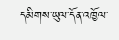དམིགས་ཡུལ་དོན་འཁྱོལ་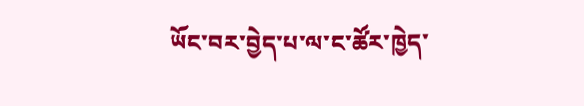ཡོང་བར་བྱེད་པ་ལ་ང་ཚོར་ཁྱེད་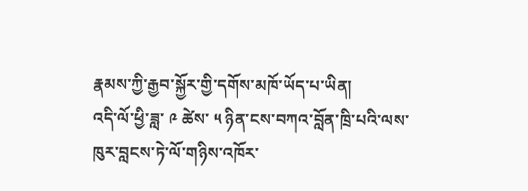རྣམས་ཀྱི་རྒྱབ་སྐྱོར་གྱི་དགོས་མཁོ་ཡོད་པ་ཡིན།
འདི་ལོ་ཕྱི་ཟླ་ ༩ ཚེས་ ༥ ཉིན་ངས་བཀའ་བློན་ཁྲི་པའི་ལས་ཁུར་བླངས་ཏེ་ལོ་གཉིས་འཁོར་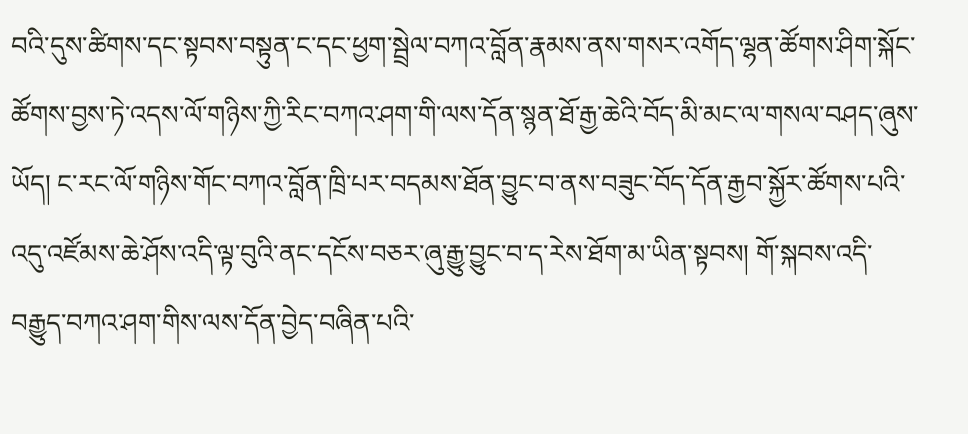བའི་དུས་ཚིགས་དང་སྟབས་བསྟུན་ང་དང་ཕྱག་སྦྲེལ་བཀའ་བློན་རྣམས་ནས་གསར་འགོད་ལྷན་ཚོགས་ཤིག་སྐོང་ཚོགས་བྱས་ཏེ་འདས་ལོ་གཉིས་ཀྱི་རིང་བཀའ་ཤག་གི་ལས་དོན་སྙན་ཐོ་རྒྱ་ཆེའི་བོད་མི་མང་ལ་གསལ་བཤད་ཞུས་ཡོད། ང་རང་ལོ་གཉིས་གོང་བཀའ་བློན་ཁྲི་པར་བདམས་ཐོན་བྱུང་བ་ནས་བཟུང་བོད་དོན་རྒྱབ་སྐྱོར་ཚོགས་པའི་འདུ་འཛོམས་ཆེ་ཤོས་འདི་ལྟ་བུའི་ནང་དངོས་བཅར་ཞུ་རྒྱུ་བྱུང་བ་ད་རེས་ཐོག་མ་ཡིན་སྟབས། གོ་སྐབས་འདི་བརྒྱུད་བཀའ་ཤག་གིས་ལས་དོན་བྱེད་བཞིན་པའི་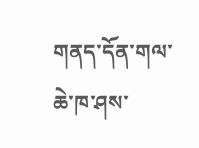གནད་དོན་གལ་ཆེ་ཁ་ཤས་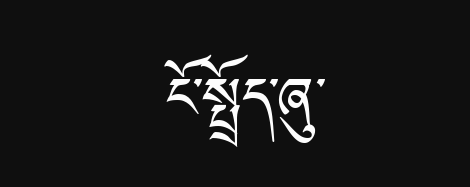ངོ་སྤྲོད་ཞུ་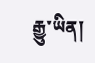རྒྱུ་ཡིན།